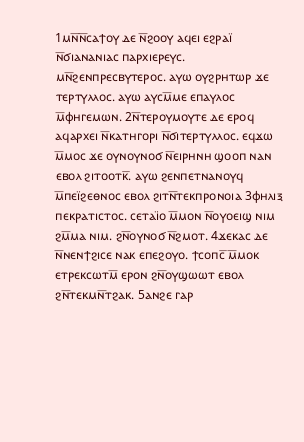1ⲙⲛ̅ⲛ̅ⲥⲁϯⲟⲩ ⲇⲉ ⲛ̅ϩⲟⲟⲩ ⲁϥⲉⲓ ⲉϩⲣⲁⲓ̈ ⲛ̅ϭⲓⲁⲛⲁⲛⲓⲁⲥ ⲡⲁⲣⲭⲓⲉⲣⲉⲩⲥ. ⲙⲛ̅ϩⲉⲛⲡⲣⲉⲥⲃⲩⲧⲉⲣⲟⲥ. ⲁⲩⲱ ⲟⲩϩⲣⲏⲧⲱⲣ ϫⲉ ⲧⲉⲣⲧⲩⲗⲗⲟⲥ. ⲁⲩⲱ ⲁⲩⲥⲙ̅ⲙⲉ ⲉⲡⲁⲩⲗⲟⲥ ⲙ̅ⲫⲏⲅⲉⲙⲱⲛ. 2ⲛ̅ⲧⲉⲣⲟⲩⲙⲟⲩⲧⲉ ⲇⲉ ⲉⲣⲟϥ ⲁϥⲁⲣⲭⲉⲓ ⲛ̅ⲕⲁⲧⲏⲅⲟⲣⲓ ⲛ̅ϭⲓⲧⲉⲣⲧⲩⲗⲗⲟⲥ. ⲉϥϫⲱ ⲙ̅ⲙⲟⲥ ϫⲉ ⲟⲩⲛⲟⲩⲛⲟϭ ⲛ̅ⲉⲓⲣⲏⲛⲏ ϣⲟⲟⲡ ⲛⲁⲛ ⲉⲃⲟⲗ ϩⲓⲧⲟⲟⲧⲕ̅. ⲁⲩⲱ ϩⲉⲛⲡⲉⲧⲛⲁⲛⲟⲩϥ ⲙ̅ⲡⲉⲓ̈ϩⲉⲑⲛⲟⲥ ⲉⲃⲟⲗ ϩⲓⲧⲛ̅ⲧⲉⲕⲡⲣⲟⲛⲟⲓⲁ 3ⲫⲏⲗⲓⲝ ⲡⲉⲕⲣⲁⲧⲓⲥⲧⲟⲥ. ⲥⲉⲧⲁⲓ̈ⲟ ⲙ̅ⲙⲟⲛ ⲛ̅ⲟⲩⲟⲉⲓϣ ⲛⲓⲙ ϩⲙ̅ⲙⲁ ⲛⲓⲙ. ϩⲛ̅ⲟⲩⲛⲟϭ ⲛ̅ϩⲙⲟⲧ. 4ϫⲉⲕⲁⲥ ⲇⲉ ⲛ̅ⲛⲉⲛϯϩⲓⲥⲉ ⲛⲁⲕ ⲉⲡⲉϩⲟⲩⲟ. ϯⲥⲟⲡⲥ̅ ⲙ̅ⲙⲟⲕ ⲉⲧⲣⲉⲕⲥⲱⲧⲙ̅ ⲉⲣⲟⲛ ϩⲛ̅ⲟⲩϣⲱⲱⲧ ⲉⲃⲟⲗ ϩⲛ̅ⲧⲉⲕⲙⲛ̅ⲧϩⲁⲕ. 5ⲁⲛϩⲉ ⲅⲁⲣ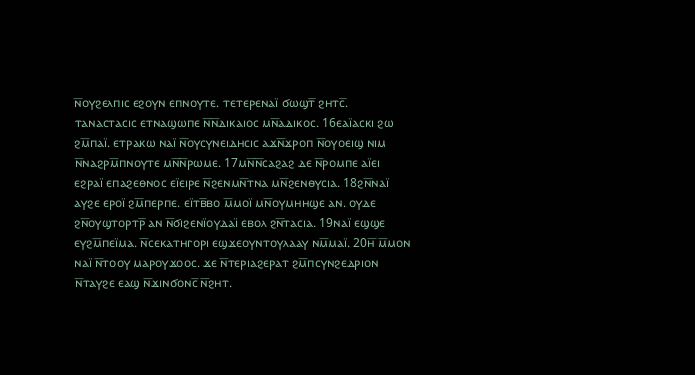ⲛ̅ⲟⲩϩⲉⲗⲡⲓⲥ ⲉϩⲟⲩⲛ ⲉⲡⲛⲟⲩⲧⲉ. ⲧⲉⲧⲉⲣⲉⲛⲁⲓ̈ ϭⲱϣⲧ̅ ϩⲏⲧⲥ̅. ⲧⲁⲛⲁⲥⲧⲁⲥⲓⲥ ⲉⲧⲛⲁϣⲱⲡⲉ ⲛ̅ⲛ̅ⲇⲓⲕⲁⲓⲟⲥ ⲙⲛ̅ⲁⲇⲓⲕⲟⲥ. 16ⲉⲁⲓ̈ⲁⲥⲕⲓ ϩⲱ ϩⲙ̅ⲡⲁⲓ̈. ⲉⲧⲣⲁⲕⲱ ⲛⲁⲓ̈ ⲛ̅ⲟⲩⲥⲩⲛⲉⲓⲇⲏⲥⲓⲥ ⲁϫⲛ̅ϫⲣⲟⲡ ⲛ̅ⲟⲩⲟⲉⲓϣ ⲛⲓⲙ ⲛ̅ⲛⲁϩⲣⲙ̅ⲡⲛⲟⲩⲧⲉ ⲙⲛ̅ⲛ̅ⲣⲱⲙⲉ. 17ⲙⲛ̅ⲛ̅ⲥⲁϩⲁϩ ⲇⲉ ⲛ̅ⲣⲟⲙⲡⲉ ⲁⲓ̈ⲉⲓ ⲉϩⲣⲁⲓ̈ ⲉⲡⲁϩⲉⲑⲛⲟⲥ ⲉⲓ̈ⲉⲓⲣⲉ ⲛ̅ϩⲉⲛⲙⲛ̅ⲧⲛⲁ ⲙⲛ̅ϩⲉⲛⲑⲩⲥⲓⲁ. 18ϩⲛ̅ⲛⲁⲓ̈ ⲁⲩϩⲉ ⲉⲣⲟⲓ̈ ϩⲙ̅ⲡⲉⲣⲡⲉ. ⲉⲓ̈ⲧⲃ̅ⲃⲟ ⲙ̅ⲙⲟⲓ̈ ⲙⲛ̅ⲟⲩⲙⲏⲏϣⲉ ⲁⲛ. ⲟⲩⲇⲉ ϩⲛ̅ⲟⲩϣⲧⲟⲣⲧⲣ̅ ⲁⲛ ⲛ̅ϭⲓϩⲉⲛⲓ̈ⲟⲩⲇⲁⲓ̈ ⲉⲃⲟⲗ ϩⲛ̅ⲧⲁⲥⲓⲁ. 19ⲛⲁⲓ̈ ⲉϣϣⲉ ⲉⲩϩⲙ̅ⲡⲉⲓ̈ⲙⲁ. ⲛ̅ⲥⲉⲕⲁⲧⲏⲅⲟⲣⲓ ⲉϣϫⲉⲟⲩⲛⲧⲟⲩⲗⲁⲁⲩ ⲛⲙ̅ⲙⲁⲓ̈. 20ⲏ̅ ⲙ̅ⲙⲟⲛ ⲛⲁⲓ̈ ⲛ̅ⲧⲟⲟⲩ ⲙⲁⲣⲟⲩϫⲟⲟⲥ. ϫⲉ ⲛ̅ⲧⲉⲣⲓⲁϩⲉⲣⲁⲧ ϩⲙ̅ⲡⲥⲩⲛϩⲉⲇⲣⲓⲟⲛ ⲛ̅ⲧⲁⲩϩⲉ ⲉⲁϣ ⲛ̅ϫⲓⲛϭⲟⲛⲥ̅ ⲛ̅ϩⲏⲧ.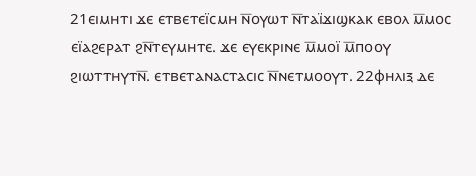21ⲉⲓⲙⲏⲧⲓ ϫⲉ ⲉⲧⲃⲉⲧⲉⲓ̈ⲥⲙⲏ ⲛ̅ⲟⲩⲱⲧ ⲛ̅ⲧⲁⲓ̈ϫⲓϣⲕⲁⲕ ⲉⲃⲟⲗ ⲙ̅ⲙⲟⲥ ⲉⲓ̈ⲁϩⲉⲣⲁⲧ ϩⲛ̅ⲧⲉⲩⲙⲏⲧⲉ. ϫⲉ ⲉⲩⲉⲕⲣⲓⲛⲉ ⲙ̅ⲙⲟⲓ̈ ⲙ̅ⲡⲟⲟⲩ ϩⲓⲱⲧⲧⲏⲩⲧⲛ̅. ⲉⲧⲃⲉⲧⲁⲛⲁⲥⲧⲁⲥⲓⲥ ⲛ̅ⲛⲉⲧⲙⲟⲟⲩⲧ. 22ⲫⲏⲗⲓⲝ ⲇⲉ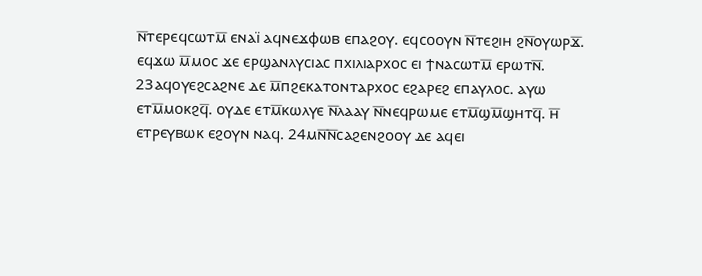ⲛ̅ⲧⲉⲣⲉϥⲥⲱⲧⲙ̅ ⲉⲛⲁⲓ̈ ⲁϥⲛⲉϫⲫⲱⲃ ⲉⲡⲁϩⲟⲩ. ⲉϥⲥⲟⲟⲩⲛ ⲛ̅ⲧⲉϩⲓⲏ ϩⲛ̅ⲟⲩⲱⲣϫ̅. ⲉϥϫⲱ ⲙ̅ⲙⲟⲥ ϫⲉ ⲉⲣϣⲁⲛⲗⲩⲥⲓⲁⲥ ⲡⲭⲓⲗⲓⲁⲣⲭⲟⲥ ⲉⲓ ϯⲛⲁⲥⲱⲧⲙ̅ ⲉⲣⲱⲧⲛ̅. 23ⲁϥⲟⲩⲉϩⲥⲁϩⲛⲉ ⲇⲉ ⲙ̅ⲡϩⲉⲕⲁⲧⲟⲛⲧⲁⲣⲭⲟⲥ ⲉϩⲁⲣⲉϩ ⲉⲡⲁⲩⲗⲟⲥ. ⲁⲩⲱ ⲉⲧⲙ̅ⲙⲟⲕϩϥ̅. ⲟⲩⲇⲉ ⲉⲧⲙ̅ⲕⲱⲗⲩⲉ ⲛ̅ⲗⲁⲁⲩ ⲛ̅ⲛⲉϥⲣⲱⲙⲉ ⲉⲧⲙ̅ϣⲙ̅ϣⲏⲧϥ̅. ⲏ̅ ⲉⲧⲣⲉⲩⲃⲱⲕ ⲉϩⲟⲩⲛ ⲛⲁϥ. 24ⲙⲛ̅ⲛ̅ⲥⲁϩⲉⲛϩⲟⲟⲩ ⲇⲉ ⲁϥⲉⲓ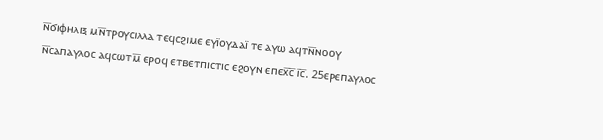ⲛ̅ϭⲓⲫⲏⲗⲓⲝ ⲙⲛ̅ⲧⲣⲟⲩⲥⲓⲗⲗⲁ ⲧⲉϥⲥϩⲓⲙⲉ ⲉⲩⲓ̈ⲟⲩⲇⲁⲓ̈ ⲧⲉ ⲁⲩⲱ ⲁϥⲧⲛ̅ⲛⲟⲟⲩ ⲛ̅ⲥⲁⲡⲁⲩⲗⲟⲥ ⲁϥⲥⲱⲧⲙ̅ ⲉⲣⲟϥ ⲉⲧⲃⲉⲧⲡⲓⲥⲧⲓⲥ ⲉϩⲟⲩⲛ ⲉⲡⲉⲭ̅ⲥ̅ ⲓ̅ⲥ̅. 25ⲉⲣⲉⲡⲁⲩⲗⲟⲥ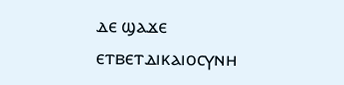ⲇⲉ ϣⲁϫⲉ ⲉⲧⲃⲉⲧⲇⲓⲕⲁⲓⲟⲥⲩⲛⲏ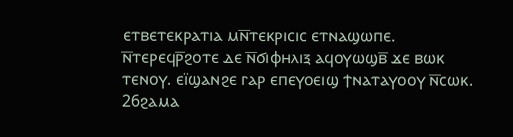ⲉⲧⲃⲉⲧⲉⲕⲣⲁⲧⲓⲁ ⲙⲛ̅ⲧⲉⲕⲣⲓⲥⲓⲥ ⲉⲧⲛⲁϣⲱⲡⲉ. ⲛ̅ⲧⲉⲣⲉϥⲣ̅ϩⲟⲧⲉ ⲇⲉ ⲛ̅ϭⲓⲫⲏⲗⲓⲝ ⲁϥⲟⲩⲱϣⲃ̅ ϫⲉ ⲃⲱⲕ ⲧⲉⲛⲟⲩ. ⲉⲓ̈ϣⲁⲛϩⲉ ⲅⲁⲣ ⲉⲡⲉⲩⲟⲉⲓϣ ϯⲛⲁⲧⲁⲩⲟⲟⲩ ⲛ̅ⲥⲱⲕ. 26ϩⲁⲙⲁ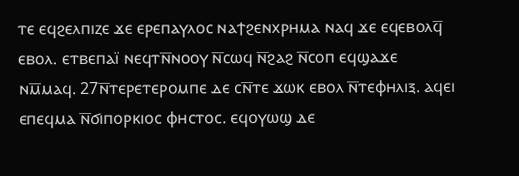ⲧⲉ ⲉϥϩⲉⲗⲡⲓⲍⲉ ϫⲉ ⲉⲣⲉⲡⲁⲩⲗⲟⲥ ⲛⲁϯϩⲉⲛⲭⲣⲏⲙⲁ ⲛⲁϥ ϫⲉ ⲉϥⲉⲃⲟⲗϥ̅ ⲉⲃⲟⲗ. ⲉⲧⲃⲉⲡⲁⲓ̈ ⲛⲉϥⲧⲛ̅ⲛⲟⲟⲩ ⲛ̅ⲥⲱϥ ⲛ̅ϩⲁϩ ⲛ̅ⲥⲟⲡ ⲉϥϣⲁϫⲉ ⲛⲙ̅ⲙⲁϥ. 27ⲛ̅ⲧⲉⲣⲉⲧⲉⲣⲟⲙⲡⲉ ⲇⲉ ⲥⲛ̅ⲧⲉ ϫⲱⲕ ⲉⲃⲟⲗ ⲛ̅ⲧⲉⲫⲏⲗⲓⲝ. ⲁϥⲉⲓ ⲉⲡⲉϥⲙⲁ ⲛ̅ϭⲓⲡⲟⲣⲕⲓⲟⲥ ⲫⲏⲥⲧⲟⲥ. ⲉϥⲟⲩⲱϣ ⲇⲉ